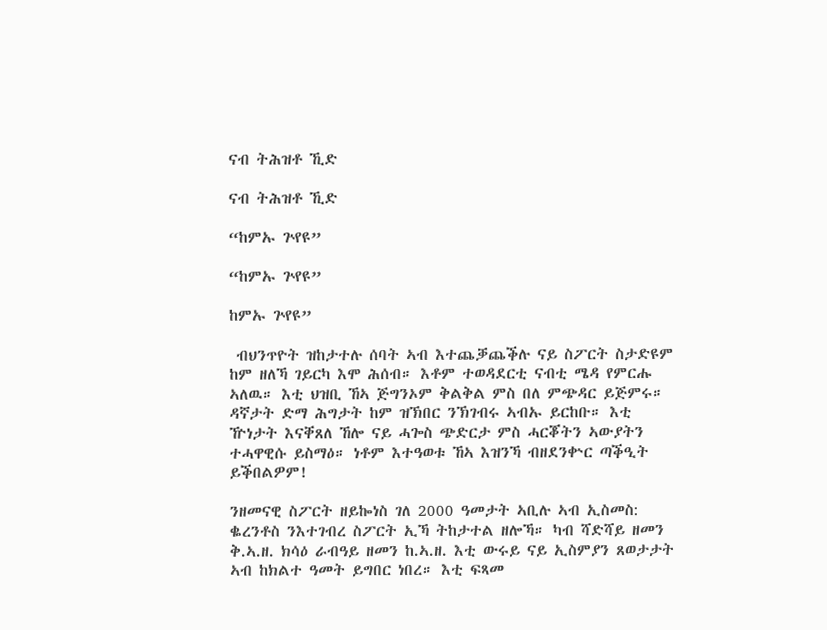ናብ ትሕዝቶ ኺድ

ናብ ትሕዝቶ ኺድ

“ከምኡ ጕየዩ”

“ከምኡ ጕየዩ”

ከምኡ ጕየዩ”

 ብህንጥዮት ዝከታተሉ ሰባት ኣብ እተጨቓጨቕሉ ናይ ስፖርት ስታድዩም ከም ዘለኻ ገይርካ እሞ ሕሰብ። እቶም ተወዳደርቲ ናብቲ ሜዳ የምርሑ ኣለዉ። እቲ ህዝቢ ኸኣ ጅግንኦም ቅልቅል ምስ በለ ምጭዳር ይጅምሩ። ዳኛታት ድማ ሕግታት ከም ዝኽበር ንኽገብሩ ኣብኡ ይርከቡ። እቲ ዅነታት እናቐጸለ ኸሎ ናይ ሓጐስ ጭድርታ ምስ ሓርቖትን ኣውያትን ተሓዋዊሱ ይስማዕ። ነቶም እተዓወቱ ኸኣ እዝንኻ ብዘደንቍር ጣቕዒት ይቕበልዎም!

ንዘመናዊ ስፖርት ዘይኰነስ ገለ 2000 ዓመታት ኣቢሉ ኣብ ኢስመስ: ቈረንቶስ ንእተገብረ ስፖርት ኢኻ ትከታተል ዘሎኻ። ካብ ሻድሻይ ዘመን ቅ.ኣ.ዘ. ክሳዕ ራብዓይ ዘመን ከ.ኣ.ዘ. እቲ ውሩይ ናይ ኢስምያን ጸወታታት ኣብ ከክልተ ዓመት ይግበር ነበረ። እቲ ፍጻመ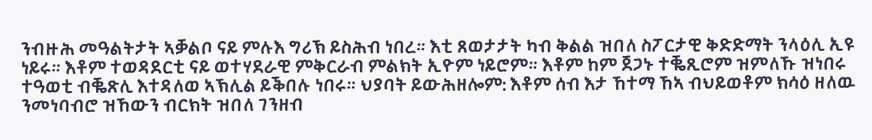ንብዙሕ መዓልትታት ኣቓልቦ ናይ ምሉእ ግሪኽ ይስሕብ ነበረ። እቲ ጸወታታት ካብ ቅልል ዝበለ ስፖርታዊ ቅድድማት ንላዕሊ ኢዩ ነይሩ። እቶም ተወዳደርቲ ናይ ወተሃደራዊ ምቅርራብ ምልክት ኢዮም ነይሮም። እቶም ከም ጀጋኑ ተቘጺሮም ዝምለኹ ዝነበሩ ተዓወቲ ብቘጽሊ እተዳለወ ኣኽሊል ይቕበሉ ነበሩ። ህያባት ይውሕዘሎም: እቶም ሰብ እታ ኸተማ ኸኣ ብህይወቶም ክሳዕ ዘለዉ ንመነባብሮ ዝኸውን ብርክት ዝበለ ገንዘብ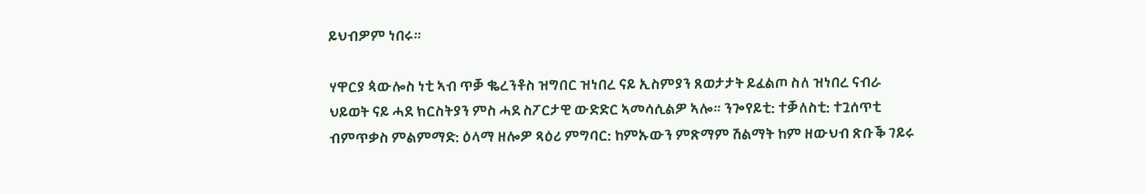ይህብዎም ነበሩ።

ሃዋርያ ጳውሎስ ነቲ ኣብ ጥቓ ቈረንቶስ ዝግበር ዝነበረ ናይ ኢስምያን ጸወታታት ይፈልጦ ስለ ዝነበረ ናብራ ህይወት ናይ ሓደ ክርስትያን ምስ ሓደ ስፖርታዊ ውድድር ኣመሳሲልዎ ኣሎ። ንጐየይቲ: ተቓለስቲ: ተጓሰጥቲ ብምጥቃስ ምልምማድ: ዕላማ ዘሎዎ ጻዕሪ ምግባር: ከምኡውን ምጽማም ሽልማት ከም ዘውህብ ጽቡቕ ገይሩ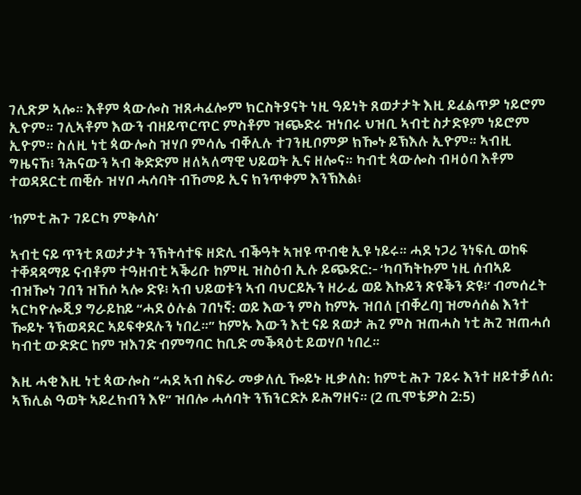ገሊጽዎ ኣሎ። እቶም ጳውሎስ ዝጸሓፈሎም ክርስትያናት ነዚ ዓይነት ጸወታታት እዚ ይፈልጥዎ ነይሮም ኢዮም። ገሊኣቶም እውን ብዘይጥርጥር ምስቶም ዝጭድሩ ዝነበሩ ህዝቢ ኣብቲ ስታድዩም ነይሮም ኢዮም። ስለዚ ነቲ ጳውሎስ ዝሃቦ ምሳሌ ብቐሊሉ ተገንዚቦምዎ ክዀኑ ይኽእሉ ኢዮም። ኣብዚ ግዜናኸ፧ ንሕናውን ኣብ ቅድድም ዘለኣለማዊ ህይወት ኢና ዘሎና። ካብቲ ጳውሎስ ብዛዕባ እቶም ተወዳደርቲ ጠቒሱ ዝሃቦ ሓሳባት ብኸመይ ኢና ክንጥቀም እንኽእል፧

‘ከምቲ ሕጉ ገይርካ ምቅላስ’

ኣብቲ ናይ ጥንቲ ጸወታታት ንኽትሳተፍ ዘድሊ ብቕዓት ኣዝዩ ጥብቂ ኢዩ ነይሩ። ሓደ ነጋሪ ንነፍሲ ወከፍ ተቐዳዳማይ ናብቶም ተዓዘብቲ ኣቕሪቡ ከምዚ ዝስዕብ ኢሉ ይጭድር:- ‘ካባኻትኩም ነዚ ሰብኣይ ብዝዀነ ገበን ዝኸሶ ኣሎ ድዩ፧ ኣብ ህይወቱን ኣብ ባህርይኡን ዘራፊ ወይ እኩይን ጽዩቕን ድዩ፧’ ብመሰረት ኣርካዮሎጂያ ግራይከይ “ሓደ ዕሉል ገበነኛ: ወይ እውን ምስ ከምኡ ዝበለ [ብቐረባ] ዝመሳሰል እንተ ዀይኑ ንኽወዳደር ኣይፍቀደሉን ነበረ።” ከምኡ እውን እቲ ናይ ጸወታ ሕጊ ምስ ዝጠሓስ ነቲ ሕጊ ዝጠሓሰ ካብቲ ውድድር ከም ዝእገድ ብምግባር ከቢድ መቕጻዕቲ ይወሃቦ ነበረ።

እዚ ሓቂ እዚ ነቲ ጳውሎስ “ሓደ ኣብ ስፍራ መቃለሲ ዀይኑ ዚቃለስ: ከምቲ ሕጉ ገይሩ እንተ ዘይተቓለሰ: ኣኽሊል ዓወት ኣይረክብን እዩ” ዝበሎ ሓሳባት ንኽንርድኦ ይሕግዘና። (2 ጢሞቴዎስ 2:5)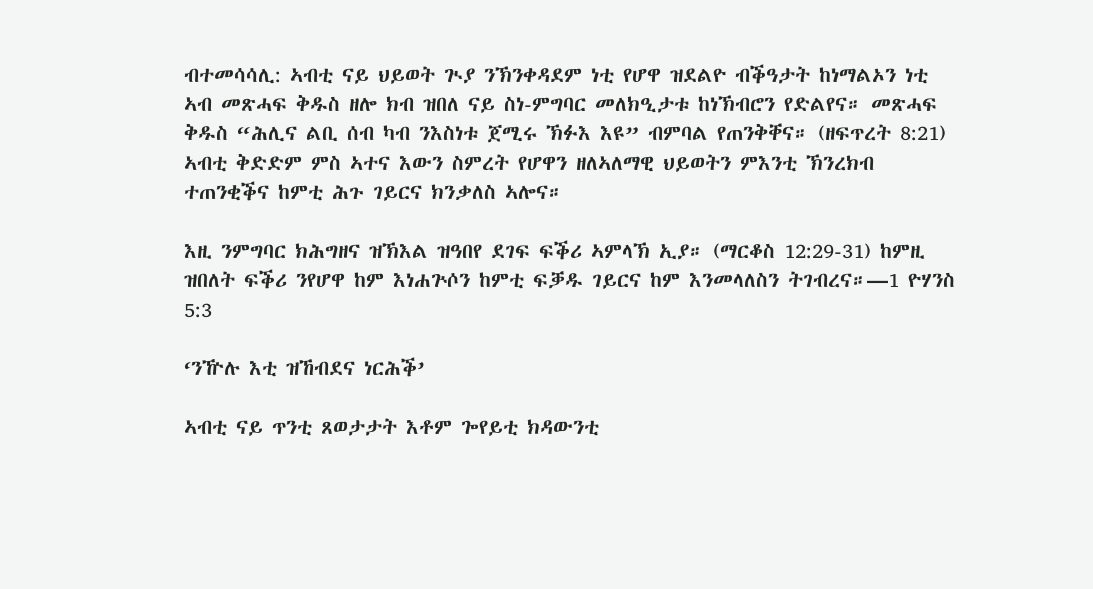ብተመሳሳሊ: ኣብቲ ናይ ህይወት ጒያ ንኽንቀዳደም ነቲ የሆዋ ዝደልዮ ብቕዓታት ከነማልኦን ነቲ ኣብ መጽሓፍ ቅዱስ ዘሎ ክብ ዝበለ ናይ ስነ-ምግባር መለክዒታቱ ከነኽብሮን የድልየና። መጽሓፍ ቅዱስ “ሕሊና ልቢ ሰብ ካብ ንእስነቱ ጀሚሩ ኽፉእ እዩ” ብምባል የጠንቅቐና። (ዘፍጥረት 8:21) ኣብቲ ቅድድም ምስ ኣተና እውን ስምረት የሆዋን ዘለኣለማዊ ህይወትን ምእንቲ ኽንረክብ ተጠንቂቕና ከምቲ ሕጉ ገይርና ክንቃለስ ኣሎና።

እዚ ንምግባር ክሕግዘና ዝኽእል ዝዓበየ ደገፍ ፍቕሪ ኣምላኽ ኢያ። (ማርቆስ 12:29-31) ከምዚ ዝበለት ፍቕሪ ንየሆዋ ከም እነሐጕሶን ከምቲ ፍቓዱ ገይርና ከም እንመላለስን ትገብረና።—1 ዮሃንስ 5:3

‘ንዅሉ እቲ ዝኸብደና ነርሕቕ’

ኣብቲ ናይ ጥንቲ ጸወታታት እቶም ጐየይቲ ክዳውንቲ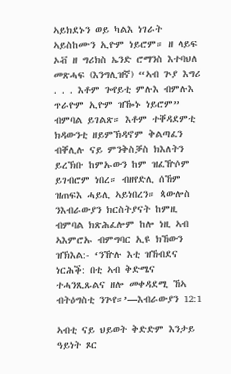ኣይክደኑን ወይ ካልእ ነገራት ኣይስከሙን ኢዮም ነይሮም። ዘ ላይፍ ኦቭ ዘ ግሪክስ ኤንድ ሮማንስ እተባህለ መጽሓፍ (እንግሊዝኛ) “ኣብ ጕያ እግሪ . . . እቶም ጐየይቲ ምሉእ ብምሉእ ጥራዮም ኢዮም ዝዀኑ ነይሮም” ብምባል ይገልጽ። እቶም ተቐዳደምቲ ክዳውንቲ ዘይምኽዳኖም ቅልጣፈን ብቐሊሉ ናይ ምንቅስቓስ ክእለትን ይረኽቡ ከምኡውን ከም ዝፈዅሶም ይገብሮም ነበረ። ብዘየድሊ ሰኸም ዝጠፍእ ሓይሊ ኣይነበረን። ጳውሎስ ንእብራውያን ክርስትያናት ከምዚ ብምባል ክጽሕፈሎም ከሎ ነዚ ኣብ ኣእምሮኡ ብምግባር ኢዩ ክኸውን ዝኽእል:- ‘ንዅሉ እቲ ዝኸብደና ነርሕቕ: በቲ ኣብ ቅድሜና ተሓንጺጹልና ዘሎ መቀዳደሚ ኸኣ ብትዕግስቲ ንጕየ።’—እብራውያን 12:1

ኣብቲ ናይ ህይወት ቅድድም እንታይ ዓይነት ጾር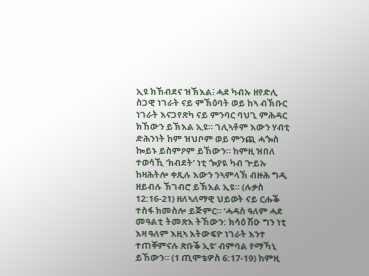ኢዩ ክኸብደና ዝኽእል፧ ሓደ ካብኡ ዘየድሊ ስጋዊ ነገራት ናይ ምኽዕባት ወይ ከኣ ብኽቡር ነገራት እናጋየጽካ ናይ ምንባር ባህጊ ምሕዳር ክኸውን ይኽእል ኢዩ። ገሊኣቶም እውን ሃብቲ ድሕንነት ከም ዝህቦም ወይ ምንጪ ሓጐስ ኰይኑ ይስምዖም ይኸውን። ከምዚ ዝበለ ተወሳኺ ‘ክብደት’ ነቲ ጐያዪ ካብ ጕይኡ ከዛሕትሎ ቀጺሉ እውን ንኣምላኽ ብዙሕ ግዲ ዘይብሉ ኽገብሮ ይኽእል ኢዩ። (ሉቃስ 12:16-21) ዘለኣለማዊ ህይወት ናይ ርሑቕ ተስፋ ክመስሎ ይጅምር። ‘ሓዳስ ዓለም ሓደ መዓልቲ ትመጽእ ትኸውን: ክሳዕ ሽዑ ግን ነቲ እዛ ዓለም እዚኣ እትውፍዮ ነገራት እንተ ተጠቐምናሉ ጽቡቕ ኢዩ’ ብምባል የማኻኒ ይኸውን። (1 ጢሞቴዎስ 6:17-19) ከምዚ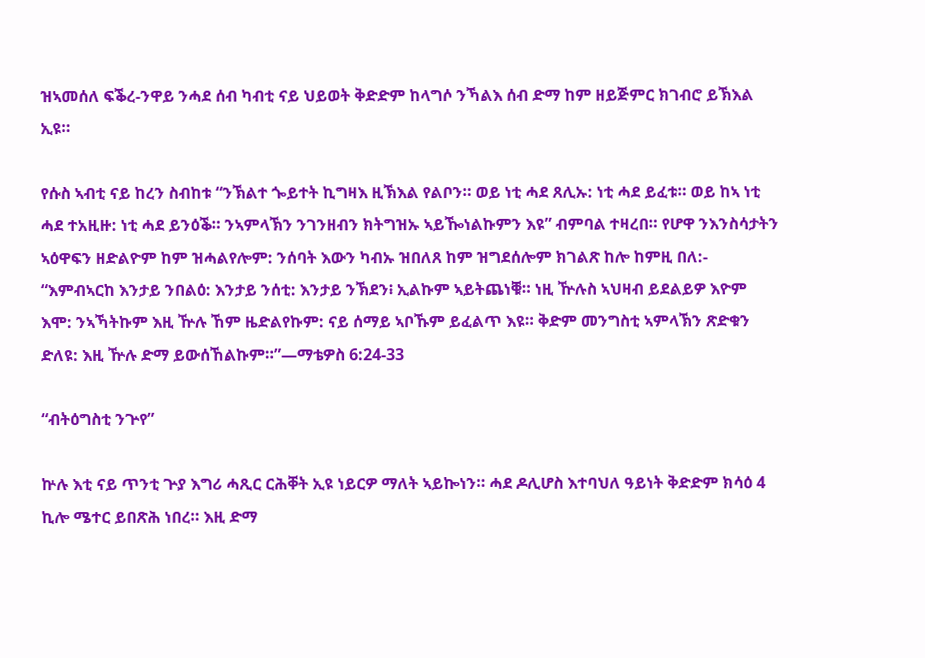ዝኣመሰለ ፍቕረ-ንዋይ ንሓደ ሰብ ካብቲ ናይ ህይወት ቅድድም ከላግሶ ንኻልእ ሰብ ድማ ከም ዘይጅምር ክገብሮ ይኽእል ኢዩ።

የሱስ ኣብቲ ናይ ከረን ስብከቱ “ንኽልተ ጐይተት ኪግዛእ ዚኽእል የልቦን። ወይ ነቲ ሓደ ጸሊኡ: ነቲ ሓደ ይፈቱ። ወይ ከኣ ነቲ ሓደ ተአዚዙ: ነቲ ሓደ ይንዕቕ። ንኣምላኽን ንገንዘብን ክትግዝኡ ኣይዀነልኩምን እዩ” ብምባል ተዛረበ። የሆዋ ንእንስሳታትን ኣዕዋፍን ዘድልዮም ከም ዝሓልየሎም: ንሰባት እውን ካብኡ ዝበለጸ ከም ዝግደሰሎም ክገልጽ ከሎ ከምዚ በለ:- “እምብኣርከ እንታይ ንበልዕ: እንታይ ንሰቲ: እንታይ ንኽደን፧ ኢልኩም ኣይትጨነቑ። ነዚ ዅሉስ ኣህዛብ ይደልይዎ እዮም እሞ: ንኣኻትኩም እዚ ዅሉ ኸም ዜድልየኩም: ናይ ሰማይ ኣቦኹም ይፈልጥ እዩ። ቅድም መንግስቲ ኣምላኽን ጽድቁን ድለዩ: እዚ ዅሉ ድማ ይውሰኸልኩም።”—ማቴዎስ 6:24-33

“ብትዕግስቲ ንጕየ”

ኵሉ እቲ ናይ ጥንቲ ጕያ እግሪ ሓጺር ርሕቐት ኢዩ ነይርዎ ማለት ኣይኰነን። ሓደ ዶሊሆስ እተባህለ ዓይነት ቅድድም ክሳዕ 4 ኪሎ ሜተር ይበጽሕ ነበረ። እዚ ድማ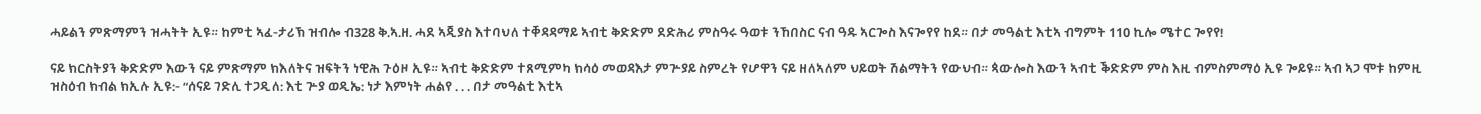ሓይልን ምጽማምን ዝሓትት ኢዩ። ከምቲ ኣፈ-ታሪኽ ዝብሎ ብ328 ቅ.ኣ.ዘ. ሓደ ኣጂያስ እተባህለ ተቐዳዳማይ ኣብቲ ቅድድም ደድሕሪ ምስዓሩ ዓወቱ ንኸበስር ናብ ዓዱ ኣርጐስ እናጐየየ ከደ። በታ መዓልቲ እቲኣ ብግምት 110 ኪሎ ሜተር ጐየየ!

ናይ ክርስትያን ቅድድም እውን ናይ ምጽማም ክእለትና ዝፍትን ነዊሕ ጉዕዞ ኢዩ። ኣብቲ ቅድድም ተጸሚምካ ክሳዕ መወዳእታ ምጕያይ ስምረት የሆዋን ናይ ዘለኣለም ህይወት ሽልማትን የውህብ። ጳውሎስ እውን ኣብቲ ቕድድም ምስ እዚ ብምስምማዕ ኢዩ ጐይዩ። ኣብ ኣጋ ሞቱ ከምዚ ዝስዕብ ክብል ክኢሉ ኢዩ:- “ሰናይ ገድሊ ተጋዲለ: እቲ ጕያ ወዲኤ: ነታ እምነት ሐልየ . . . በታ መዓልቲ እቲኣ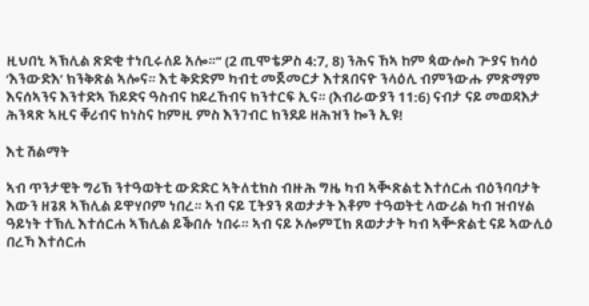ዚህበኒ ኣኽሊል ጽድቂ ተነቢሩለይ አሎ።” (2 ጢሞቴዎስ 4:7, 8) ንሕና ኸኣ ከም ጳውሎስ ጕያና ክሳዕ ‘እንውድእ’ ክንቅጽል ኣሎና። እቲ ቅድድም ካብቲ መጀመርታ እተጸበናዮ ንላዕሊ ብምንውሑ ምጽማም እናሰኣንና እንተድኣ ኸይድና ዓስብና ከይረኸብና ክንተርፍ ኢና። (እብራውያን 11:6) ናብታ ናይ መወዳእታ ሕንጻጽ ኣዚና ቐሪብና ክነስና ከምዚ ምስ እንገብር ክንደይ ዘሕዝን ኰን ኢዩ!

እቲ ሽልማት

ኣብ ጥንታዊት ግሪኽ ንተዓወትቲ ውድድር ኣትለቲክስ ብዙሕ ግዜ ካብ ኣቚጽልቲ እተሰርሐ ብዕንባባታት እውን ዘጌጸ ኣኽሊል ይዋሃቦም ነበረ። ኣብ ናይ ፒትያን ጸወታታት እቶም ተዓወትቲ ላውሪል ካብ ዝብሃል ዓይነት ተኽሊ እተሰርሐ ኣኽሊል ይቕበሉ ነበሩ። ኣብ ናይ ኦሎምፒክ ጸወታታት ካብ ኣቝጽልቲ ናይ ኣውሊዕ በረኻ እተሰርሐ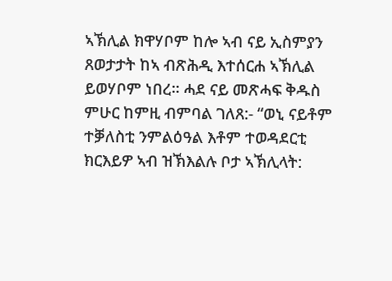ኣኽሊል ክዋሃቦም ከሎ ኣብ ናይ ኢስምያን ጸወታታት ከኣ ብጽሕዲ እተሰርሐ ኣኽሊል ይወሃቦም ነበረ። ሓደ ናይ መጽሓፍ ቅዱስ ምሁር ከምዚ ብምባል ገለጸ:- “ወኒ ናይቶም ተቓለስቲ ንምልዕዓል እቶም ተወዳደርቲ ክርእይዎ ኣብ ዝኽእልሉ ቦታ ኣኽሊላት: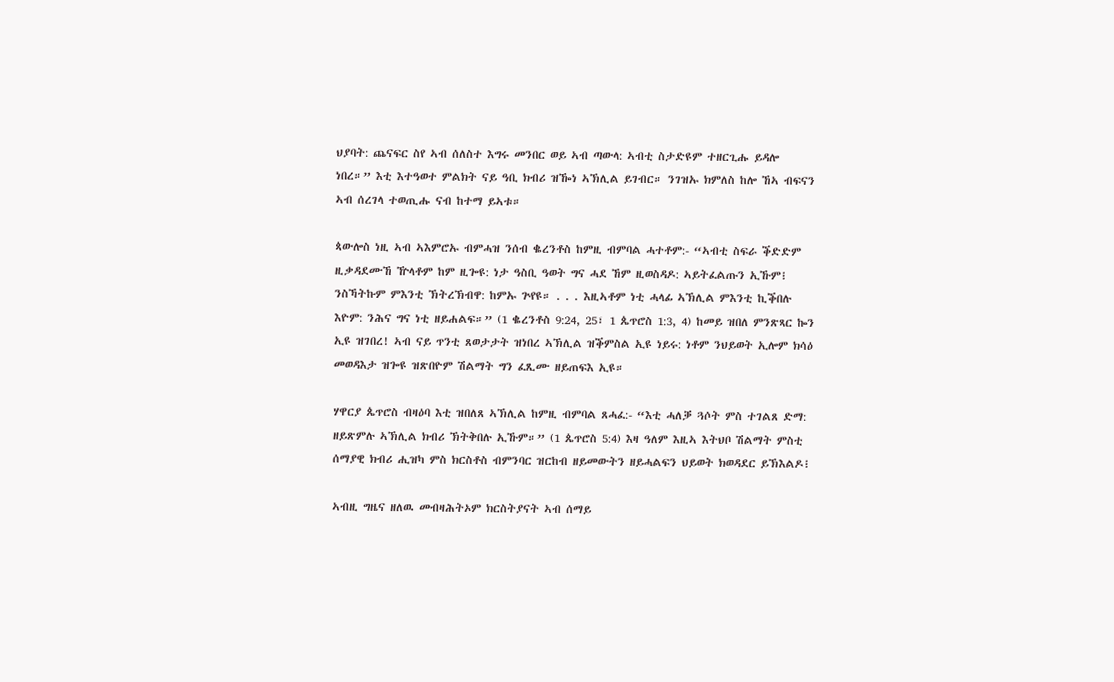ህያባት: ጨናፍር ስየ ኣብ ሰለስተ እግሩ መንበር ወይ ኣብ ጣውላ: ኣብቲ ስታድዩም ተዘርጊሑ ይዳሎ ነበረ።” እቲ እተዓወተ ምልክት ናይ ዓቢ ክብሪ ዝዀነ ኣኽሊል ይገብር። ንገዝኡ ክምለስ ከሎ ኸኣ ብፍናን ኣብ ሰረገላ ተወጢሑ ናብ ከተማ ይኣቱ።

ጳውሎስ ነዚ ኣብ ኣእምሮኡ ብምሓዝ ንሰብ ቈረንቶስ ከምዚ ብምባል ሓተቶም:- “ኣብቲ ስፍራ ቕድድም ዚቃዳደሙኸ ዅላቶም ከም ዚጐዩ: ነታ ዓስቢ ዓወት ግና ሓደ ኸም ዚወስዳዶ: ኣይትፈልጡን ኢኹም፧ ንስኻትኩም ምእንቲ ኽትረኽብዋ: ከምኡ ጕየዩ። . . . እዚኣቶም ነቲ ሓላፊ ኣኽሊል ምእንቲ ኪቕበሉ እዮም: ንሕና ግና ነቲ ዘይሐልፍ።” (1 ቈረንቶስ 9:24, 25፣ 1 ጴጥሮስ 1:3, 4) ከመይ ዝበለ ምንጽጻር ኰን ኢዩ ዝገበረ! ኣብ ናይ ጥንቲ ጸወታታት ዝነበረ ኣኽሊል ዝቕምስል ኢዩ ነይሩ: ነቶም ንህይወት ኢሎም ክሳዕ መወዳእታ ዝጐዩ ዝጽበዮም ሽልማት ግን ፈጺሙ ዘይጠፍእ ኢዩ።

ሃዋርያ ጴጥሮስ ብዛዕባ እቲ ዝበለጸ ኣኽሊል ከምዚ ብምባል ጸሓፈ:- “እቲ ሓለቓ ጓሶት ምስ ተገልጸ ድማ: ዘይጽምሉ ኣኽሊል ክብሪ ኽትቅበሉ ኢኹም።” (1 ጴጥሮስ 5:4) እዛ ዓለም እዚኣ እትህቦ ሽልማት ምስቲ ሰማያዊ ክብሪ ሒዝካ ምስ ክርስቶስ ብምንባር ዝርከብ ዘይመውትን ዘይሓልፍን ህይወት ክወዳደር ይኽእልዶ፧

ኣብዚ ግዜና ዘለዉ መብዛሕትኦም ክርስትያናት ኣብ ሰማይ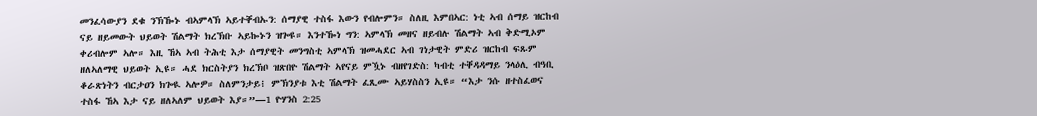መንፈሳውያን ደቁ ንኽዀኑ ብኣምላኽ ኣይተቐብኡን: ሰማያዊ ተስፋ እውን የብሎምን። ስለዚ እምበኣር: ነቲ ኣብ ሰማይ ዝርከብ ናይ ዘይመውት ህይወት ሽልማት ክረኽቡ ኣይኰኑን ዝጐዩ። እንተዀነ ግን: ኣምላኽ መዘና ዘይብሉ ሽልማት ኣብ ቅድሚኦም ቀሪብሎም ኣሎ። እዚ ኸኣ ኣብ ትሕቲ እታ ሰማያዊት መንግስቲ ኣምላኽ ዝመሓደር ኣብ ገነታዊት ምድሪ ዝርከብ ፍጹም ዘለኣለማዊ ህይወት ኢዩ። ሓደ ክርስትያን ክረኽቦ ዝጽበዮ ሽልማት ኣየናይ ምዃኑ ብዘየገድስ: ካብቲ ተቐዳዳማይ ንላዕሊ ብዓቢ ቆራጽነትን ብርታዐን ክጐዪ ኣሎዎ። ስለምንታይ፧ ምኽንያቱ እቲ ሽልማት ፈጺሙ ኣይሃስስን ኢዩ። “እታ ንሱ ዘተስፈወና ተስፋ ኸኣ እታ ናይ ዘለኣለም ህይወት እያ።”—1 ዮሃንስ 2:25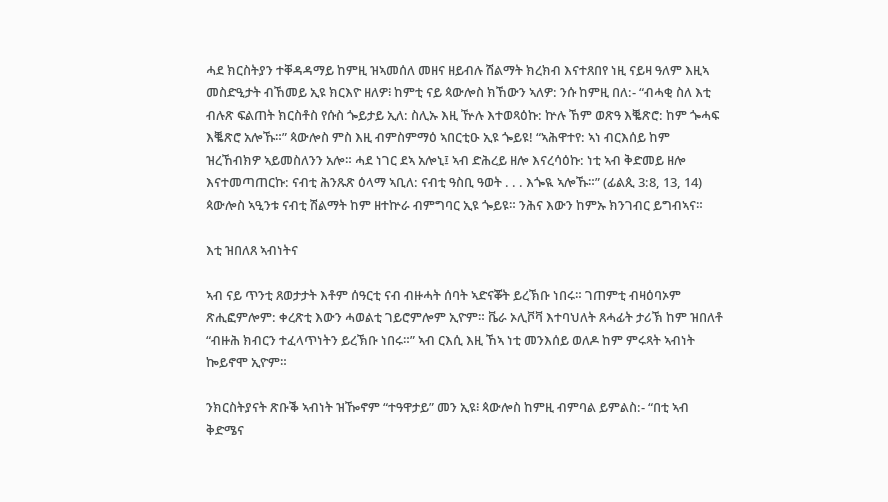ሓደ ክርስትያን ተቐዳዳማይ ከምዚ ዝኣመሰለ መዘና ዘይብሉ ሽልማት ክረክብ እናተጸበየ ነዚ ናይዛ ዓለም እዚኣ መስድዒታት ብኸመይ ኢዩ ክርእዮ ዘለዎ፧ ከምቲ ናይ ጳውሎስ ክኸውን ኣለዎ: ንሱ ከምዚ በለ:- “ብሓቂ ስለ እቲ ብሉጽ ፍልጠት ክርስቶስ የሱስ ጐይታይ ኢለ: ስሊኡ እዚ ዅሉ እተወጻዕኩ: ኵሉ ኸም ወጽዓ እቘጽሮ: ከም ጐሓፍ እቘጽሮ አሎኹ።” ጳውሎስ ምስ እዚ ብምስምማዕ ኣበርቲዑ ኢዩ ጐይዩ! “ኣሕዋተየ: ኣነ ብርእሰይ ከም ዝረኸብክዎ ኣይመስለንን አሎ። ሓደ ነገር ደኣ አሎኒ፤ ኣብ ድሕረይ ዘሎ እናረሳዕኩ: ነቲ ኣብ ቅድመይ ዘሎ እናተመጣጠርኩ: ናብቲ ሕንጹጽ ዕላማ ኣቢለ: ናብቲ ዓስቢ ዓወት . . . እጐዪ ኣሎኹ።” (ፊልጲ 3:8, 13, 14) ጳውሎስ ኣዒንቱ ናብቲ ሽልማት ከም ዘተኵራ ብምግባር ኢዩ ጐይዩ። ንሕና እውን ከምኡ ክንገብር ይግብኣና።

እቲ ዝበለጸ ኣብነትና

ኣብ ናይ ጥንቲ ጸወታታት እቶም ሰዓርቲ ናብ ብዙሓት ሰባት ኣድናቖት ይረኽቡ ነበሩ። ገጠምቲ ብዛዕባኦም ጽሒፎምሎም: ቀረጽቲ እውን ሓወልቲ ገይሮምሎም ኢዮም። ቬራ ኦሊቮቫ እተባህለት ጸሓፊት ታሪኽ ከም ዝበለቶ “ብዙሕ ክብርን ተፈላጥነትን ይረኽቡ ነበሩ።” ኣብ ርእሲ እዚ ኸኣ ነቲ መንእሰይ ወለዶ ከም ምሩጻት ኣብነት ኰይኖሞ ኢዮም።

ንክርስትያናት ጽቡቕ ኣብነት ዝዀኖም “ተዓዋታይ” መን ኢዩ፧ ጳውሎስ ከምዚ ብምባል ይምልስ:- “በቲ ኣብ ቅድሜና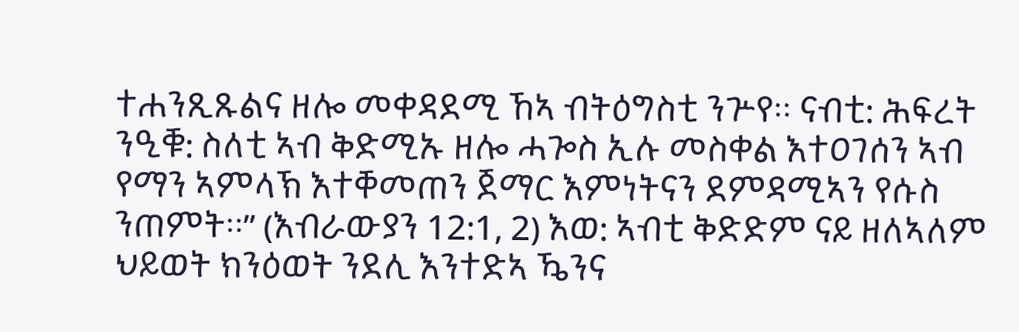ተሐንጺጹልና ዘሎ መቀዳደሚ ኸኣ ብትዕግስቲ ንጕየ። ናብቲ: ሕፍረት ንዒቑ: ስለቲ ኣብ ቅድሚኡ ዘሎ ሓጐስ ኢሉ መስቀል እተዐገሰን ኣብ የማን ኣምላኽ እተቐመጠን ጀማር እምነትናን ደምዳሚኣን የሱስ ንጠምት።” (እብራውያን 12:1, 2) እወ: ኣብቲ ቅድድም ናይ ዘለኣለም ህይወት ክንዕወት ንደሊ እንተድኣ ዄንና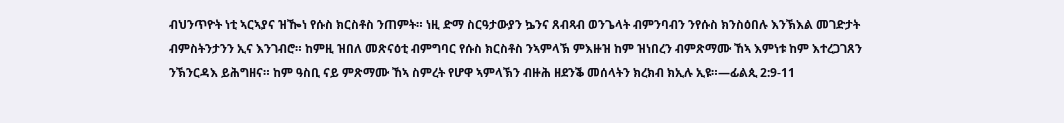ብህንጥዮት ነቲ ኣርኣያና ዝዀነ የሱስ ክርስቶስ ንጠምት። ነዚ ድማ ስርዓታውያን ኴንና ጸብጻብ ወንጌላት ብምንባብን ንየሱስ ክንስዕበሉ እንኽእል መገድታት ብምስትንታንን ኢና እንገብሮ። ከምዚ ዝበለ መጽናዕቲ ብምግባር የሱስ ክርስቶስ ንኣምላኽ ምእዙዝ ከም ዝነበረን ብምጽማሙ ኸኣ እምነቱ ከም እተረጋገጸን ንኽንርዳእ ይሕግዘና። ከም ዓስቢ ናይ ምጽማሙ ኸኣ ስምረት የሆዋ ኣምላኽን ብዙሕ ዘደንቕ መሰላትን ክረክብ ክኢሉ ኢዩ።—ፊልጲ 2:9-11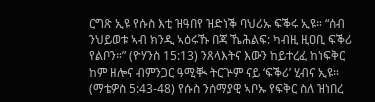ርግጽ ኢዩ የሱስ እቲ ዝዓበየ ዝድነቕ ባህሪኡ ፍቕሩ ኢዩ። “ሰብ ንህይወቱ ኣብ ክንዲ ኣዕሩኹ በጃ ኼሕልፍ: ካብዚ ዚዐቢ ፍቕሪ የልቦን።” (ዮሃንስ 15:13) ንጸላእትና እውን ከይተረፈ ከነፍቅር ከም ዘሎና ብምንጋር ዓሚቚ ትርጕም ናይ ‘ፍቕሪ’ ሂብና ኢዩ። (ማቴዎስ 5:43-48) የሱስ ንሰማያዊ ኣቦኡ የፍቅር ስለ ዝነበረ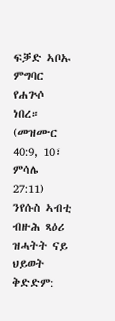ፍቓድ ኣቦኡ ምግባር የሐጕሶ ነበረ። (መዝሙር 40:9, 10፣ ምሳሌ 27:11) ንየሱስ ኣብቲ ብዙሕ ጻዕሪ ዝሓትት ናይ ህይወት ቅድድም: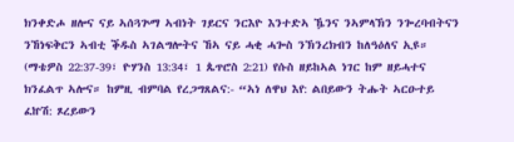ክንቀድሖ ዘሎና ናይ ኣሰጓጕማ ኣብነት ገይርና ንርእዮ እንተድኣ ዄንና ንኣምላኽን ንጐረባብትናን ንኸነፍቅርን ኣብቲ ቕዱስ ኣገልግሎትና ኸኣ ናይ ሓቂ ሓጐስ ንኽንረክብን ከለዓዕለና ኢዩ። (ማቴዎስ 22:37-39፣ ዮሃንስ 13:34፣ 1 ጴጥሮስ 2:21) የሱስ ዘይከኣል ነገር ከም ዘይሓተና ክንፈልጥ ኣሎና። ከምዚ ብምባል የረጋግጸልና:- “ኣነ ለዋህ እየ: ልበይውን ትሑት ኣርዑተይ ፈኵሽ: ጾረይውን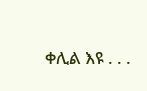ቀሊል እዩ . . .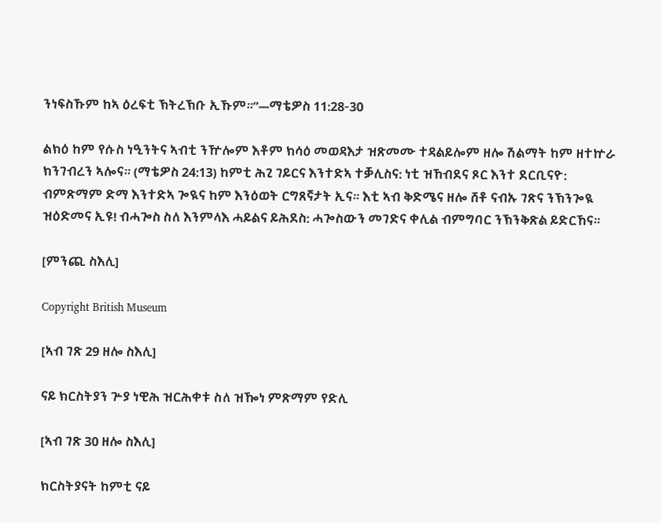ንነፍስኹም ከኣ ዕረፍቲ ኽትረኽቡ ኢኹም።”—ማቴዎስ 11:28-30

ልክዕ ከም የሱስ ነዒንትና ኣብቲ ንዅሎም እቶም ክሳዕ መወዳእታ ዝጽመሙ ተዳልይሎም ዘሎ ሽልማት ከም ዘተኵራ ክንገብረን ኣሎና። (ማቴዎስ 24:13) ከምቲ ሕጊ ገይርና እንተድኣ ተቓሊስና: ነቲ ዝኸብደና ጾር እንተ ደርቢናዮ: ብምጽማም ድማ እንተድኣ ጐዪና ከም እንዕወት ርግጸኛታት ኢና። እቲ ኣብ ቅድሜና ዘሎ ሸቶ ናብኡ ገጽና ንኽንጐዪ ዝዕድመና ኢዩ! ብሓጐስ ስለ እንምላእ ሓይልና ይሕደስ: ሓጐስውን መገድና ቀሊል ብምግባር ንኽንቅጽል ይድርኸና።

[ምንጪ ስእሊ]

Copyright British Museum

[ኣብ ገጽ 29 ዘሎ ስእሊ]

ናይ ክርስትያን ጕያ ነዊሕ ዝርሕቀቱ ስለ ዝዀነ ምጽማም የድሊ

[ኣብ ገጽ 30 ዘሎ ስእሊ]

ክርስትያናት ከምቲ ናይ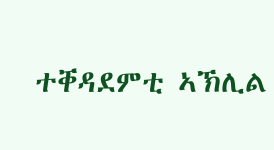ተቐዳደምቲ ኣኽሊል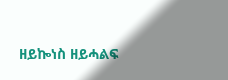ዘይኰነስ ዘይሓልፍ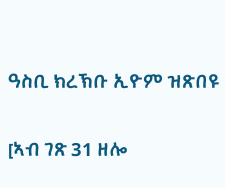ዓስቢ ክረኽቡ ኢዮም ዝጽበዩ

[ኣብ ገጽ 31 ዘሎ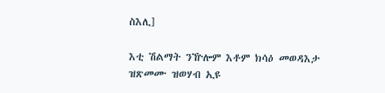ስእሊ]

እቲ ሽልማት ንዅሎም እቶም ክሳዕ መወዳእታ ዝጽመሙ ዝወሃብ ኢዩ